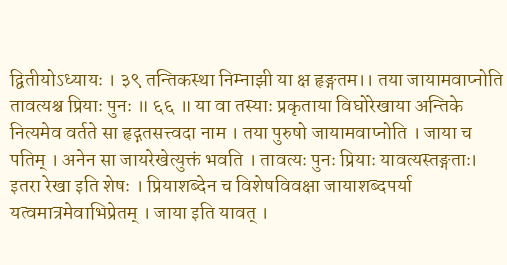द्वितीयोऽध्यायः । ३९ तन्तिकस्था निम्नाझी या क्ष हृङ्गतम।। तया जायामवाप्नोति तावत्यश्च प्रियाः पुनः ॥ ६६ ॥ या वा तस्याः प्रकृताया विघोरेखाया अन्तिके नित्यमेव वर्तते सा हृद्गतसत्त्वदा नाम । तया पुरुषो जायामवाप्नोति । जाया च पतिम् । अनेन सा जायरेखेत्युक्तं भवति । तावत्यः पुनः प्रियाः यावत्यस्तङ्गताः। इतरा रेखा इति शेषः । प्रियाशब्देन च विशेषविवक्षा जायाशब्दपर्या यत्वमात्रमेवाभिप्रेतम् । जाया इति यावत् ।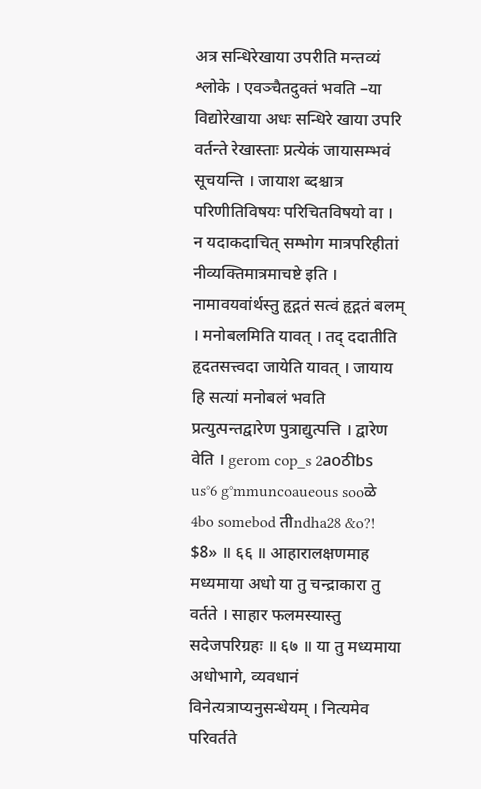अत्र सन्धिरेखाया उपरीति मन्तव्यं श्लोके । एवञ्चैतदुक्तं भवति –या विद्योरेखाया अधः सन्धिरे खाया उपरि वर्तन्ते रेखास्ताः प्रत्येकं जायासम्भवं सूचयन्ति । जायाश ब्दश्चात्र परिणीतिविषयः परिचितविषयो वा । न यदाकदाचित् सम्भोग मात्रपरिहीतां नीव्यक्तिमात्रमाचष्टे इति । नामावयवांर्थस्तु हृद्गतं सत्वं हृद्गतं बलम् । मनोबलमिति यावत् । तद् ददातीति हृदतसत्त्वदा जायेति यावत् । जायाय हि सत्यां मनोबलं भवति प्रत्युत्पन्तद्वारेण पुत्राद्युत्पत्ति । द्वारेण वेति । gerom cop_s 2aoठीbs us°6 g°mmuncoaueous sooळे 4bo somebod तीndha28 &o?! $8» ॥ ६६ ॥ आहारालक्षणमाह मध्यमाया अधो या तु चन्द्राकारा तु वर्तते । साहार फलमस्यास्तु सदेजपरिग्रहः ॥ ६७ ॥ या तु मध्यमाया अधोभागे, व्यवधानं विनेत्यत्राप्यनुसन्धेयम् । नित्यमेव परिवर्तते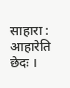साहारा : आहारेति छेदः ।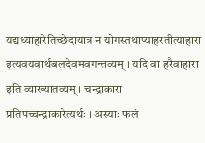यद्यध्याहारेतिच्छेदायात्र न योगस्तथाप्याहरतीत्याहारा इत्यवयवार्थबलदेवमवगन्तव्यम् । यदि वा हरैवाहारा इति व्याख्यातव्यम् । चन्द्राकारा प्रतिपच्चन्द्राकारेत्यर्थः । अस्याः फलं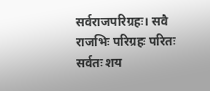सर्वराजपरिग्रहः। सवै राजभिः परिग्रहः परितः सर्वतः शय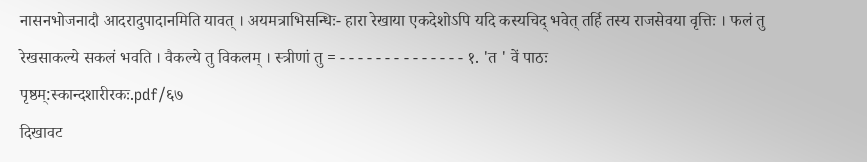नासनभोजनादौ आदरादुपादानमिति यावत् । अयमत्राभिसन्धिः- हारा रेखाया एकदेशोऽपि यदि कस्यचिद् भवेत् तर्हि तस्य राजसेवया वृत्तिः । फलं तु रेखसाकल्ये सकलं भवति । वैकल्ये तु विकलम् । स्त्रीणां तु = - - - - - - - - - - - - - - १. 'त ' वें पाठः
पृष्ठम्:स्कान्दशारीरकः.pdf/६७
दिखावट